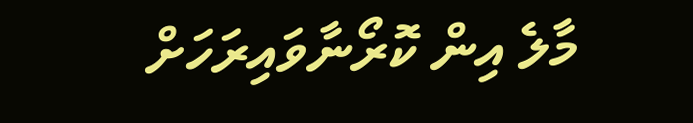މާލެ އިން ކޮރޯނާވައިރަހަށް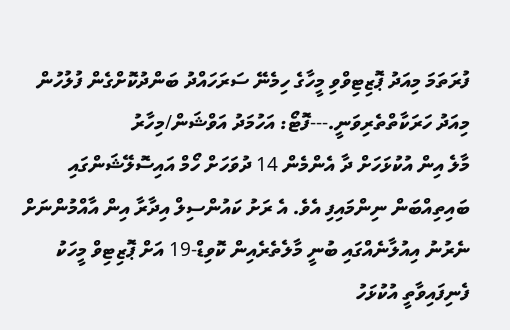ފުރަތަމަ މިއަދު ޕޮޒިޓިވްވި މީހާގެ ހިމެނޭ ސަރަހައްދު ބަންދުކޮށްގެން ފުލުހުން މިއަދު ހަރަކާތްތެރިވަނީ.---ފޮޓޯ: އަހުމަދު އަވްޝަން/މިހާރު
މާލެ އިން އުކުޅަހަށް ދާ އެންމެން 14 ދުވަހަށް ހޯމް އައިސޮލޭޝަންގައި ބައިތިއްބަން ނިންމައިފި އެވެ. އެ ރަށު ކައުންސިލް އިދާރާ އިން އާއްމުންނަށް ނެރުނު އިއުލާނެއްގައި ބުނީ މާލެތެރެއިން ކޮވިޑް-19 އަށް ޕޮޒިޓިވް މީހަކު ފެނިފައިވާތީ އުކުޅަހު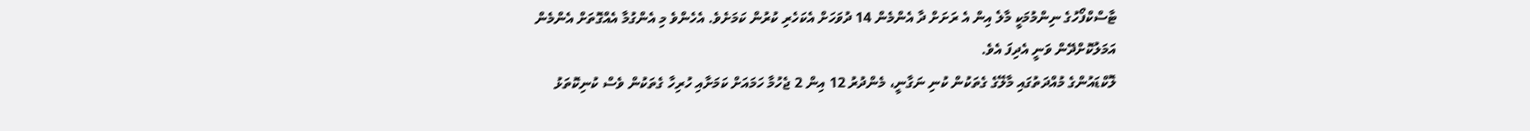ޓާސްކްފޯހުގެ ނިންމުމަކީ މާލެ އިން އެ ރަށަށް ދާ އެންމެން 14 ދުވަހަށް އެކަހެރި ކުރުން ކަމަށެވެ. އެހެންވެ މި އެންގުމާ އެއްގޮތަށް އެންމެން އަމަލުކޮށްދޭން ވަނީ އެދިފަ އެވެ.
ލޮކްޑައުންގެ މުއްދަތުގައި މާލޭގެ ގެތަކުން ކުނި ނަގާނީ، މެންދުރު 12 އިން 2 ޖެހުމާ ހަމައަށް ކަމަށާއި ހުރިހާ ގެތަކުން ވެސް ކުނިކޮތަޅު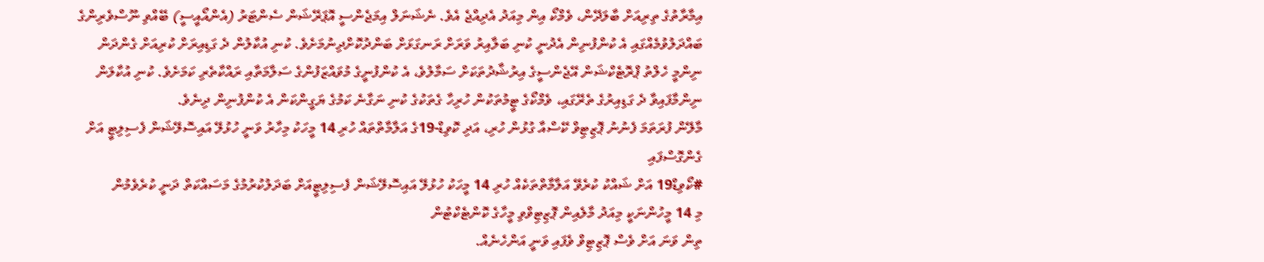އިމާރާތުގެ ތިރިއަށް ބާލަދޭން، ވެމްކޯ އިން މިއަދު އެދިއްޖެ އެވެ. ނެޝަނަލް އިމަޖެންސީ އޮޕަރޭޝަން ސެންޓަރު (އެންއޯއީސީ) ބޭއްވި ނޫސްވެރިންގެ ބައްދަލުވުމެއްގައި އެ ކުންފުނިން އެދުނީ ކުނި ބަލާއިރު ވަރަށް ރަނގަޅަށް ބަންދުކޮށްދިނުމަށެވެ. ކުނި އުކާލުން ދެ ގަޑިއިރަށް ކުރިއަށް ގެންދަން ނިންމީ ހެލްތު ޕްރޮޓެކްޝަން އޭޖެންސީގެ އިރުޝާދުތަކަށް ސަމާލުވެ، އެ ކުންފުނީގެ މުވައްޒަފުންގެ ސަލާމަތާއި ރައްކާތެރި ކަމަށެވެ. ކުނި އުކާލަން ނިންމާފައިވާ ދެ ގަޑިއިރުގެ ތެރޭގައި، ވެމްކޯގެ ޓީމުތަކުން ހުރިހާ ގެތަކުގެ ކުނި ނަގާނެ ކަމުގެ ޔަގީންކަން އެ ކުންފުނިން ދިނެވެ.
މާލޭން ފުރަތަމަ ފެނުނު ޕޮޒިޓިވް ކޭސްއާ ގުޅުން ހުރި، އަދި ކޮވިޑް-19ގެ އަލާމާތްތައް ހުރި 14 މީހަކު މިހާރު ވަނީ ހުޅުލޭ އައިސޮލޭޝަން ފެސިލިޓީ އަށް ގެންގޮސްފައި
#ކޯވިޑް19 އަށް ޝައްކު ކުރެވޭ އަލާމާތްތަކެއް ހުރި 14 މީހަކު ހުޅުލޭ އައިސޮލޭޝަން ފެސިލިޓީއަށް ބަދަލުކުރުމުގެ މަސައްކަތް ދަނީ ކުރެވެމުން
މި 14 މީހުންނަކީ މިއަދު މާލެއިން ޕޮޒިޓިވްވި މީހާގެ ކޮންޓެކްޓުން
ތިން ވަނަ އަށް ވެސް ޕޮޒިޓިވް ވެފައި ވަނީ އަންހެނެއް.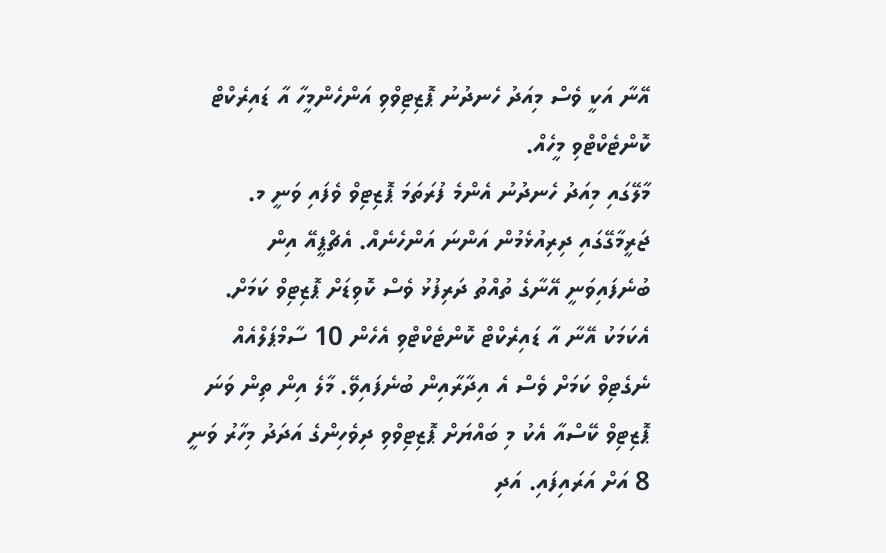އޭނާ އަކީ ވެސް މިއަދު ހެނދުނު ޕޮޒިޓިވްވި އަންހެންމީހާ އާ ޑައިރެކްޓް ކޮންޓެކްޓްވި މީހެއް.
މާލޭގައި މިއަދު ހެނދުނު އެންމެ ފުރަތަމަ ޕޮޒިޓިވް ވެފައި ވަނީ މ. ޖަރީމާގޭގައި ދިރިއުޅެމުން އަންނަ އަންހެނެއް. އެޗްޕީއޭ އިން ބުނެފައިވަނީ އޭނާގެ ތުއްތު ދަރިފުޅު ވެސް ކޮވިޑަށް ޕޮޒިޓިވް ކަމަށް. އެކަމަކު އޭނާ އާ ޑައިރެކްޓް ކޮންޓެކްޓްވި އެހެން 10 ސާމްޕަލްއެއް ނެގެޓިވް ކަމަށް ވެސް އެ އިދާރާއިން ބުނެފައިވޭ. މާލެ އިން ތިން ވަނަ ޕޮޒިޓިވް ކޭސްއާ އެކު މި ބައްޔަށް ޕޮޒިޓިވްވި ދިވެހިންގެ އަދަދު މިހާރު ވަނީ 8 އަށް އަރައިފައި. އަދި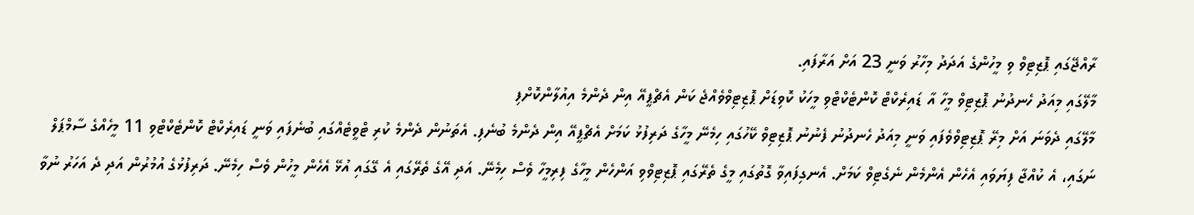ރާއްޖޭގައި ޕޮޒިޓިވް ވި މީހުންގެ އަދަދު މިހާރު ވަނީ 23 އަށް އަރާފައި.
މާލޭގައި މިއަދު ހެނދުނު ޕޮޒިޓިވް މީހާ އާ ޑައިރެކްޓް ކޮންޓެކްޓްވި މީހަކު ކޮވިޑަށް ޕޮޒިޓިވްވެއްޖެ ކަން އެޗްޕީއޭ އިން ދެންމެ އިއުލާންކޮށްފި
މާލޭގައި ދެވަނަ އަށް މިރޭ ޕޮޒިޓިވްވެފައި ވަނީ މިއަދު ހެނދުނު ފެނުނު ޕޮޒިޓިވް ކޭހުގައި ހިމެނޭ މީހާގެ ދަރިފުޅު ކަމަށް އެޗްޕީއޭ އިން ދެންމެ ބުނެފި. އެތަނުން ދެންމެ ކުރި ޓްވީޓެއްގައި ބުނެފައި ވަނީ ޑައިރެކްޓް ކޮންޓެކްޓްވި 11 މީހެއްގެ ސާމްޕަލް ނަގައި، އެ ކުއްޖާ ފިޔަވައި އެހެން އެންމެން ނެގެޓިވް ކަމަށް. އެނގިފައިވާ ގޮތުގައި މީގެ ތެރޭގައި ޕޮޒިޓިވްވި އަންހެން މީހާގެ ފިރިމީހާ ވެސް ހިމެނޭ. އަދި އޭގެ ތެރޭގައި އެ ގޭގައި އުޅޭ އެހެން މީހުން ވެސް ހިމެނޭ. ދަރިފުޅުގެ އުމުރުން އަދި ދެ އަހަރު ނުވާ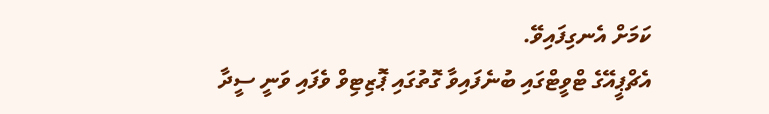ކަމަށް އެނގިފައިވޭ.
އެޗްޕީއޭގެ ޓްވީޓްގައި ބުނެފައިވާ ގޮތުގައި ޕޮޒިޓިވް ވެފައި ވަނީ ސީދާ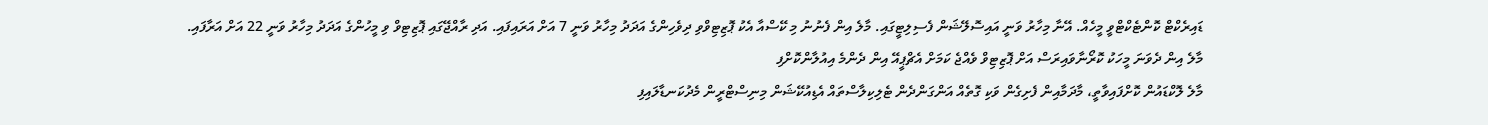ޑައިރެކްޓް ކޮންޓެކްޓްވީ މީހެއް. އޭނާ މިހާރު ވަނީ އައިސޮލޭޝަން ފެސިލިޓީގައި. މާލެ އިން ފެނުނު މި ކޭސްއާ އެކު ޕޮޒިޓިވްވި ދިވެހިންގެ އަދަދު މިހާރު ވަނީ 7 އަށް އަރައިފައި. އަދި ރާއްޖޭގައި ޕޮޒިޓިވް ވި މީހުންގެ އަދަދު މިހާރު ވަނީ 22 އަށް އަރާފައި.
މާލެ އިން ދެވަނަ މީހަކު ކޮރޯނާވައިރަސް އަށް ޕޮޒިޓިވް ވެއްޖެ ކަމަށް އެޗްޕީއޭ އިން ދެންމެ އިއުލާންކޮށްފި
މާލެ ލޮކްޑައުން ކޮށްފައިވާތީ، މާދަމާއިން ފެށިގެން ވަކި ގޮތެއް އަންގަންދެން ޓެލިކިލާސްތައް އެޑިއުކޭޝަން މިނިސްޓްރީން މެދުކަނޑާލައިފި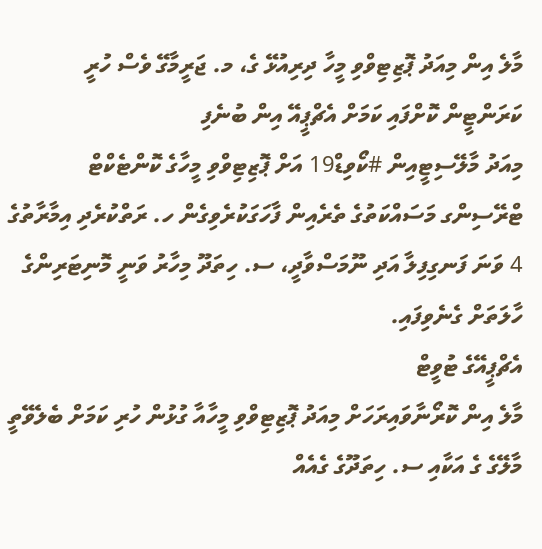މާލެ އިން މިއަދު ޕޮޒިޓިވްވި މީހާ ދިރިއުޅޭ ގެ، މ. ޖަރީމާގޭ ވެސް ހުރީ ކަރަންޓީން ކޮށްފައި ކަމަށް އެޗްޕީއޭ އިން ބުނެފި
މިއަދު މާލޭސިޓީއިން #ކޯވިޑް19 އަށް ޕޮޒިޓިވްވި މީހާގެ ކޮންޓެކްޓް ޓްރޭސިންގ މަސައްކަތުގެ ތެރެއިން ފާހަގަކުރެވިގެން ހ. ރަތްކުރެދި އިމާރާތުގެ 4 ވަނަ ފަނގިފިލާ އަދި ނޫމަސްވާދީ، ސ. ހިތަދޫ މިހާރު ވަނީ މޮނިޓަރިންގެ ހާލަތަށް ގެނެވިފައި.
އެޗްޕީއޭގެ ޓުވީޓް
މާލެ އިން ކޮރޯނާވައިރަހަށް މިއަދު ޕޮޒިޓިވްވި މީހާއާ ގުޅުން ހުރި ކަމަށް ބެލެވޭތީ މާލޭގެ ގެ އަކާއި ސ. ހިތަދޫގެ ގެއެއް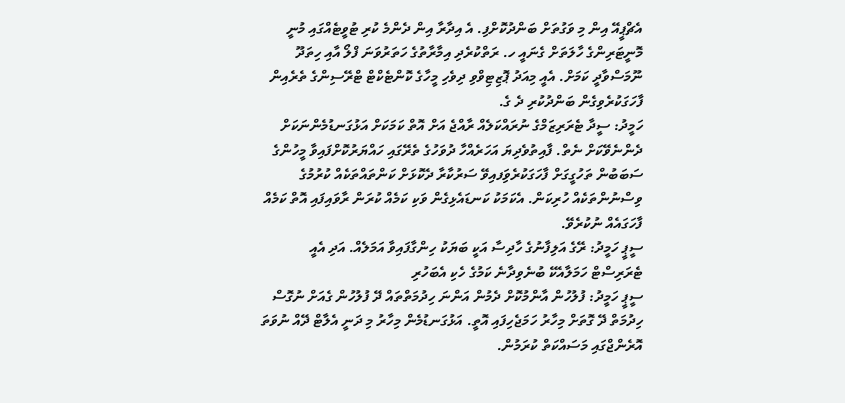އެޗްޕީއޭ އިން މި ވަގުތަށް ބަންދުކޮށްފި. އެ އިދާރާ އިން ދެންމެ ކުރި ޓުވީޓެއްގައި މުނީ މޮނީޓަރިންގެ ހާލަތަށް ގެނައީ ހ. ރަތްކުރެދި އިމާރާތުގެ ހަތަރުވަނަ ފްލޯ އާއި ހިތަދޫ ނޫމަސްވާދީ ކަމަށް. އެއީ މިއަދު ޕޮޒިޓިވްވި ދިވެހި މީހާގެ ކޮންޓެކްޓް ޓްރޭސިންގެ ތެރެއިން ފާހަގަކުރެވިގެން ބަންދުކުރި ދެ ގެ.
ހަމީދު: ސީދާ ޓެރަރިޒަމްގެ ނުރައްކަލެއް ރާއްޖެ އަށް އޮތް ކަމަކަށް އަޅުގަނޑުމެންނަކަށް ދެންނެވޭކަށް ނެތް. ފާއިތުވެދިޔަ އަހަރެއްހާ ދުވަހުގެ ތެރޭގައި ހައްޔަރުކޮށްފައިވާ މީހުންގެ ސަބަބުން ތަހުގީގަށް ފާހަގަކުރެވިަފއިވޭ ސަރުކާރާ ދެކޮޅަށް ކަންތައްތަކެއް ކުރުމުގެ ވިސްނުންތަކެއް ހުރިކަން. އެކަމަކު ކަނޑައެޅިގެން ވަކި ކަމެއް ކުރަން ރާވައިފައި އޮތް ކަމެއް ފާހަގައެއް ނުކުރެވޭ.
ސީޕީ ހަމީދު: ރޭގެ އަލިފާނުގެ ހާދިސާ އަކީ ބަޔަކު ހިންގާފައިވާ އަމަލެއް. އަދި އެއީ ޓެރަރިސްޓް ހަމަލާއެކޭ ބުނެވިދާނެ ކަމުގެ ހެކި އެބަހުރި
ސީޕީ ހަމީދު: ފުލުހުން އާންމުކޮށް ދެމުން އަންނަ ހިދުމަތްތައް ދޭ ފުލުހުން ގެއަށް ނުގޮސް ހިދުމަތް ދޭ ގޮތަށް މިހާރު ހަމަޖެހިފައި އޮތީ. އަޅުގަނޑުމެން މިހާރު މި ދަނީ އެލާޓް ދޭއް ނުވަތަ އޮރެންޖްގައި މަސައްކަތް ކުރަމުން.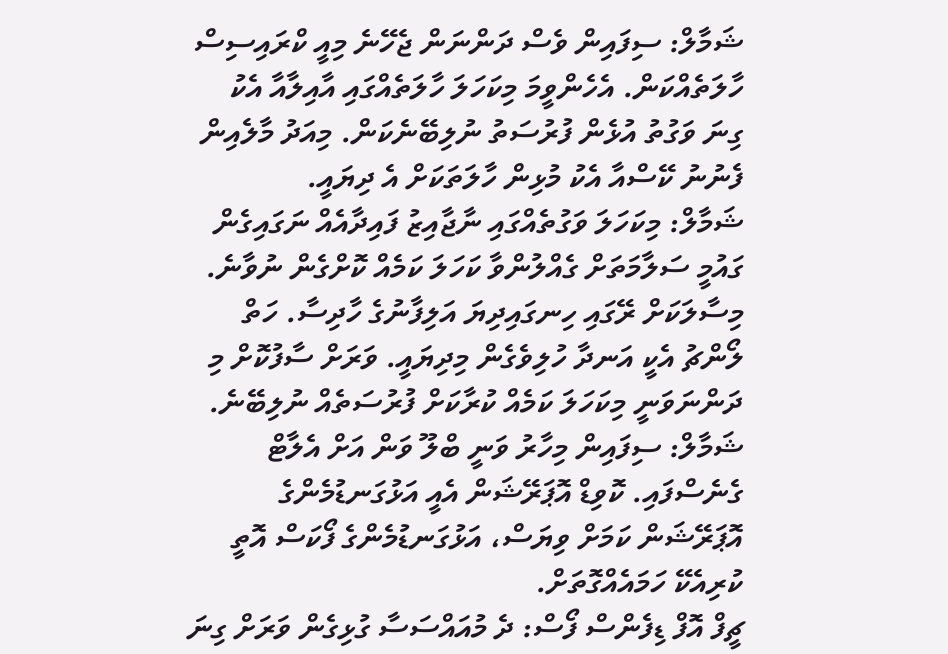ޝަމާލް: ސިފައިން ވެސް ދަންނަން ޖެހޭނެ މިއީ ކްރައިސިސް ހާލަތެއްކަން. އެހެންވީމަ މިކަހަލަ ހާލަތެއްގައި އާއިލާއާ އެކު ގިނަ ވަގުތު އުޅެން ފުރުސަތު ނުލިބޭނެކަން. މިއަދު މާލެއިން ފެނުނު ކޭސްއާ އެކު މުޅިން ހާލަތަކަށް އެ ދިޔައީ.
ޝަމާލް: މިކަހަލަ ވަގުތެއްގައި ނާޖާއިޒު ފައިދާއެއް ނަގައިގެން ގައުމީ ސަލާމަތަށް ގެއްލުންވާ ކަހަލަ ކަމެއް ކޮށްގެން ނުވާނެ. މިސާލަކަށް ރޭގައި ހިނގައިދިޔަ އަލިފާނުގެ ހާދިސާ. ހަތް ލޯންޗު އެކީ އަނދާ ހުލިވެގެން މިދިޔައީ. ވަރަށް ސާފުކޮށް މި ދަންނަވަނީ މިކަހަލަ ކަމެއް ކުރާކަށް ފުރުސަތެއް ނުލިބޭނެ.
ޝަމާލް: ސިފައިން މިހާރު ވަނީ ބްލޫ ވަން އަށް އެލާޓް ގެނެސްފައި. ކޮވިޑް އޮޕަރޭޝަން އެއީ އަޅުގަނޑުމެންގެ އޮޕަރޭޝަން ކަމަށް ވިޔަސް، އަޅުގަނޑުމެންގެ ފޯކަސް އޮތީ ކުރިއެކޭ ހަމައެއްގޮތަށް.
ޗީފް އޮފް ޑިފެންސް ފޯސް: ދެ މުއައްސަސާ ގުޅިގެން ވަރަށް ގިނަ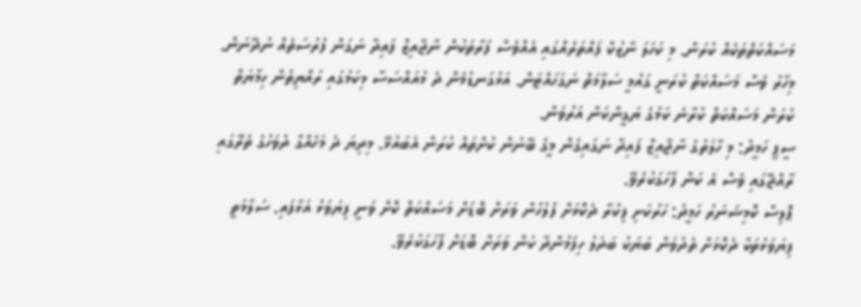މަސައްކަތްތަކެއް ކުރަން. މި ކަހަލަ ނާޒުކް ފައްތަރެއްގައި އެއްވެސް ފަރާތަކުން ނާޖާއިޒް ފައިދާ ނަގަން ފުރުސަތެއް ނުދޭނަން. މިހާރު ވެސް މަސައްކަތް ކުރަނީ ގައުމީ ސަލާމަތް ނަގަހައްޓަން. އަޅުގަނޑުމެން ދެ މުއައްސަސާ މިކަމުގައި ރައްޔިތުން ހިމާޔަތް ކުރަން މަސައްކަތް ކުރާނެ ކަމުގެ ޔަގީންކަން އަރުވަން.
ސީޕީ ހަމީދު: މި ހާލަތުގެ ނާޖާއިޒް ފައިދާ ނަގައިގެން މީގެ ބޭނުން ކުށްތައް ކުރަން އެބައުޅޭ. މިދިޔަ ދެ މަހެއްގާ ދުވަހުގެ ތެރޭގައި ރާއްޖޭގައި ވެސް އެ ކަން ފާހަގަކުރެވޭ.
ޕޮލިސް ކޮމިޝަނަރު ހަމީދު: ހަރުކަށި ފިކުރާ ދެކޮޅަށް ފުލުހުން ވަރަށް ބޮޑަށް މަސައްކަތް ކޮށް ވަނީ ފިޔަވަޅު އަޅާފައި. ސަލާމަތީ ފިޔަވަޅުތަކާ ދެކޮޅަށް ތެދުވަން ބަޔަކު ބަދަލު ހިފަމުންދާ ކަން ވަރަށް ބޮޑަށް ފާހަގަކުރެވޭ.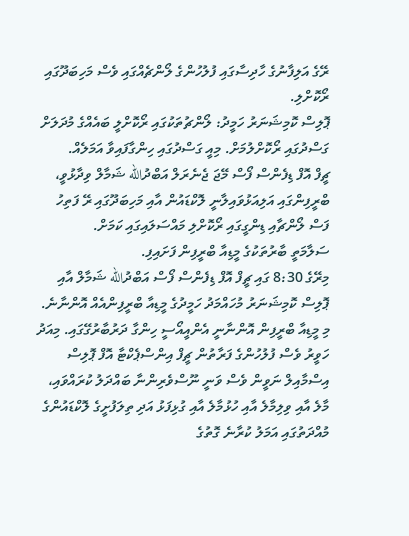ރޭގެ އަލިފާނުގެ ހާދިސާގައި ފުލުހުންގެ ލޯންޗެއްގައި ވެސް މަހިބަދޫގައި ރޯކޮށްލި.
ޕޮލިސް ކޮމިޝަނަރު ހަމީދު: ލޯންޗުތަކުގައި ރޯކޮށްލީ ބައެއްގެ މުދަލަށް ގަސްދުގައި ރޯކޮށްލުމަށް. މިއީ ގަސްދުގައި ހިންގާފައިވާ އަމަލެއް.
ޗީފް އޮފް ޑިފެންސް ފޯސް މޭޖަ ޖެނެރަލް އަބްދުالله ޝަމާލް ވިދާޅުވީ، ބްރީފިންގައި އަލިއަޅުވައިލާނީ ލޮކްޑައުން އާއި މަހިބަދޫގައި ރޭ ފަތިހު ފަސް ލޯންޗާއި ޑިންގީގައި ރޯކޮށްލި މައްސަލައިގައި ކަމަށް.
ސަލާމަތީ ބާރުތަކުގެ މީޑިއާ ބްރީފިން ފަށައިފި.
މިރޭގެ 8:30 ގައި ޗީފް އޮފް ޑިފެންސް ފޯސް އަބްދުالله ޝަމާލް އާއި ޕޮލިސް ކޮމިޝަނަރު މުހައްމަދު ހަމީދުގެ މީޑިއާ ބްރީފިންއެއް އޮންނާނެ. މި މީޑިއާ ބްރީފިން އޮންނާނީ އެންއީއޯސީ ހިންގާ ދަރުބާރުގޭގައި. މިއަދު ހަވީރު ވެސް ފުލުހުންގެ ފަރާތުން ޗީފް އިންސްޕެކްޓާ އޮފް ޕޮލިސް އިސްމާއިލް ނަވީން ވެސް ވަނީ ނޫސްވެރިންނާ ބައްދަލު ކުރައްވައި، މާލެ އާއި ވިލިމާލެ އާއި ހުޅުމާލެ އާއި ގުޅިފަޅު އަދި ތިލަފުށީގެ ލޮކްޑައުންގެ މުއްދަތުގައި އަމަލު ކުރާނެ ގޮތުގެ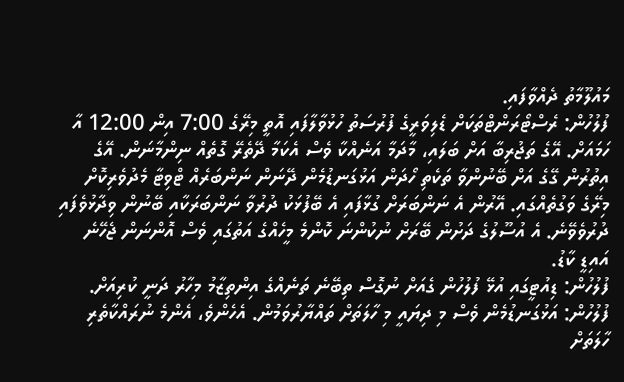މައުލޫމާތު ދެއްވާފައި.
ފުލުހުން: ރެސްޓޯރަންޓްތަކަށް ޑެލިވަރީގެ ފުރުސަތު ހުޅުވާލާފައި އޮތީ މިރޭގެ 7:00 އިން 12:00 އާ ހަމައަށް. އޭގެ ތަޖުރިބާ އަށް ބަލައި، މާދަމާ އަނެއްކާ ވެސް އެކަމާ ދޭތެރޭ ގޮތެއް ނިންމާނަން. އޭގެ އިތުރުން ގޭގެ އަށް ބޭނުންވާ ތަކެތި ހޯދަން އަޅުގަނޑުމެން ދޭނަން ނަންބަރެއް ޓްވިޓާ މެދުވެރިކޮށް މިރޭގެ ވަގުތެއްގައި. އޭރުން އެ ނަންބަރަށް ގުޅާފައި އެ ބޭފުޅަކު ދުރުވާ ނަންބަރަކާއި ބޭނުން ވިދާޅުވެފައި ދުރުވެވޭނެ. އެ އުސޫލުގެ ދަށުން ބޭރަށް ނުކުންނަ ކޮންމެ މީހެއްގެ އަތުގައި ވެސް އޮންނަން ޖެހޭނެ އައިޑީ ކާޑު.
ފުލުހުން: ޑިއުޓީގައި އުޅޭ ފުލުހުން ގެއަށް ނުގޮސް ތިބޭނެ ތަނެއްގެ އިންތިޒާމު މިހާރު ދަނީ ކުރިއަށް.
ފުލުހުން: އަޅުގަނޑުމެން ވެސް މި ދިޔައީ މި ހާލަތަށް ތައްޔާރުވަމުން. އެހެންވެ، އެންމެ ނުރައްކާތެރި ހާލަތަށް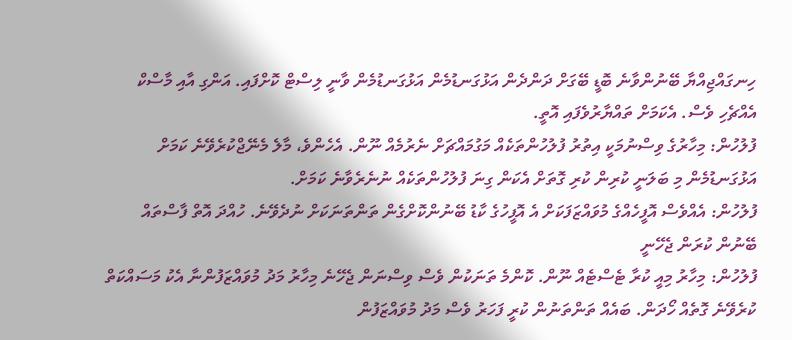ހިނގައްޖިއްޔާ ބޭނުންވާނެ ބޮޑީ ބޭގަށް ދަންދެން އަޅުގަނޑުމެން އަޅުގަނޑުމެން ވާނީ ލިސްޓް ކޮށްފައި. އަންގި އާއި މާސްކް އެއްޗެހި ވެސް. އެކަމަށް ތައްޔާރުވެފައި އޮތީ.
ފުލުހުން: މިހާރުގެ ވިސްނުމަކީ އިތުރު ފުލުހުންތަކެއް މަގުމައްޗަށް ނެރުމެއް ނޫން. އެހެންވެ، މާލެ މެނޭޖްކުރެވޭނެ ކަމަށް އަޅުގަނޑުމެން މި ބަލަނީ ކުރިން ކުރި ގޮތަށް އެކަން ގިނަ ފުލުހުންތަކެއް ނުނެރެވާނެ ކަމަށް.
ފުލުހުން: އެއްވެސް އޮފީހެއްގެ މުވައްޒަފަކަށް އެ އޮފީހުގެ ކާޑު ބޭނުންކޮށްގެން ތަންތަނަކަށް ނުދެވޭނެ. ހުއްދަ އޮތް ފާސްތައް ބޭނުން ކުރަން ޖެހޭނީ
ފުލުހުން: މިހާރު މިއީ ކުރާ ޓެސްޓެއް ނޫން. ކޮންމެ ތަނަކުން ވެސް ވިސްނަން ޖެހޭނެ މިހާރު މަދު މުވައްޒަފުންނާ އެކު މަސައްކަތް ކުރެވޭނެ ގޮތެއް ހޯދަން. ބައެއް ތަންތަނުން ކުރީ ފަހަރު ވެސް މަދު މުވައްޒަފުން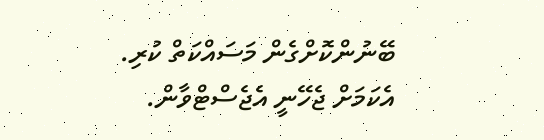ބޭނުންކޮށްގެން މަސައްކަތް ކުރި. އެކަމަށް ޖެހޭނީ އެޖެސްޓްވާން.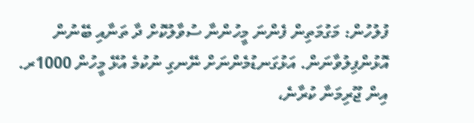ފުލުހުން: މަގުމަތިން ފެންނަ މީހުންނާ ސުވާލުކޮށް ދާ ތަނާއި ބޭނުން އޮޅުންފިލުވާނަން. އަޅުގަނޑުމެންނަށް ނޭނގި ނުކުމެ އުޅޭ މީހުން 1000ރ. އިން ޖޫރިމަނާ ކުރާނެ،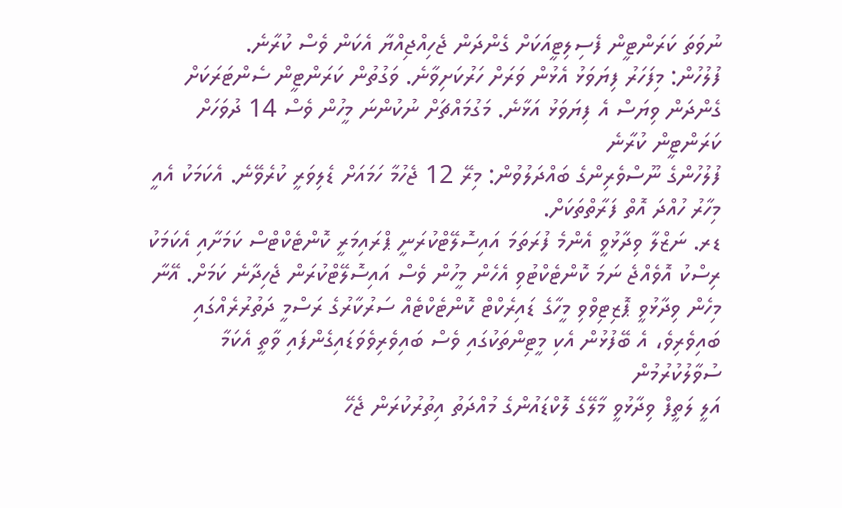ނުވަތަ ކަރަންޓީން ފެސިލިޓީއަކަށް ގެންދަން ޖެހިއްޖިއްޔާ އެކަން ވެސް ކުރާނެ.
ފުލުހުން: މިފަހަރު ފިޔަވަޅު އެޅުން ވަރަށް ހަރުކަށިވާނެ. ވަގުތުން ކަރަންޓީން ސެންޓަރަކަށް ގެންދަން ވިޔަސް އެ ފިޔަވަޅު އަޅާނެ. މަގުމައްޗަށް ނުކުންނަ މީހުން ވެސް 14 ދުވަހަށް ކަރަންޓީން ކުރާނެ
ފުލުހުންގެ ނޫސްވެރިންގެ ބައްދަލުވުން: މިރޭ 12 ޖެހުމާ ހަމައަށް ޑެލިވަރީ ކުރެވޭނެ. އެކަމަކު އެއީ މިހާރު ހުއްދަ އޮތް ފަރާތްތަކަށް.
ޑރ. ނަޒްލާ ވިދާޅުވީ އެންމެ ފުރަތަމަ އައިސޮލޭޓްކުރަނީ ޕްރައިމަރީ ކޮންޓެކްޓްސް ކަމަށާއި އެކަމަކު ރިސްކު އޮވެއްޖެ ނަމަ ކޮންޓެކްޓުވި އެހެން މީހުން ވެސް އައިސޮލޭޓްކުރަން ޖެހިދާނެ ކަމަށް. އޭނާ މިހެން ވިދާޅުވީ ޕޮޒިޓިވްވި މީހާގެ ޑައިރެކްޓް ކޮންޓެކްޓެއް ސަރުކާރުގެ ރަސްމީ ދަތުރުރެއްގައި ބައިވެރިވެ، އެ ބޭފުޅުން އެކި މީޓިންތަކުގައި ވެސް ބައިވެރިވެވަޑައިގެންފައި ވާތީ އެކަމާ ސުވާލުކުރުމުން
އަލީ ލަތީފް ވިދާޅުވީ މާލޭގެ ލޮކްޑައުންގެ މުއްދަތު އިތުރުކުރަން ޖެހޭ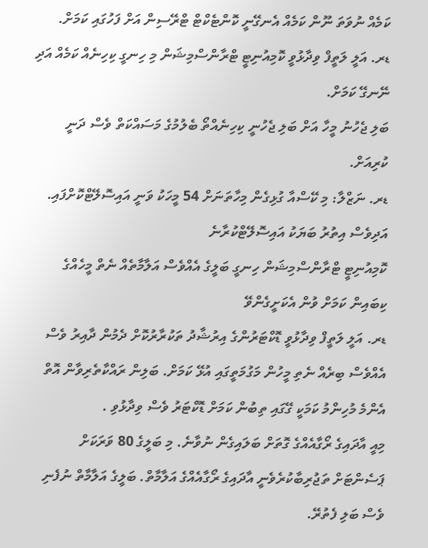ކަމެއް ނުވަތަ ނޫން ކަމެއް އެނގޭނީ ކޮންޓެކްޓް ޓްރޭސިން އަށް ފަހުގައި ކަމަށް.
ޑރ. އަލީ ލަތީފް ވިދާޅުވީ ކޮމިއުނިޓީ ޓްރާންސްމިޝަން މި ހިނގީ ކިހިނެއް ކަމެއް އަދި ނޭނގޭ ކަމަށް.
ބަލި ޖެހުނު މީހާ އަށް ބަލި ޖެހުނީ ކިހިނެއްތޯ ބެލުމުގެ މަސައްކަތް ވެސް ދަނީ ކުރިއަށް.
ޑރ. ނަޒްލާ: މި ކޭސްއާ ގުޅިގެން މިހާތަނަށް 54 މީހަކު ވަނީ އައިސޮލޭޓްކޮށްފައި. އަދިވެސް އިތުރު ބަޔަކު އައިސޮލޭޓްކުރާނެ
ކޮމިއުނިޓީ ޓްރާންސްމިޝަން ހިނގީ ބަލީގެ އެއްވެސް އަލާމާތެއް ނެތް މީހެއްގެ ކިބައިން ކަމަށް ވުން އެކަށީގެންވޭ
ޑރ. އަލީ ލަތީފް ވިދާޅުވީ ޑޮކްޓަރުންގެ އިރުޝާދު ތަކުރާރުކޮށް ދެމުން ދާއިރު ވެސް އެއްވެސް ބިރެއް ނެތި މީހުން މަގުމަތީގައި އުޅޭ ކަމަށް. ބަލިން ރައްކާތެރިވާން އޮތް އެންމެ މުހިންމު ކަމަކީ ގޭގައި ތިބުން ކަމަށް ޑޮކްޓަރު ވެސް ވިދާޅުވި .
މިއީ އާދައިގެ ރޯގާއެއްގެ ގޮތަށް ބަލައިގެން ނުވާނެ. މި ބަލީގެ 80 ވަރަކަށް ޕަސެންޓަށް ތަޖުރިބާކުރެވެނީ އާދައިގެ ރޯގާއެއްގެ އަލާމާތް. ބަލީގެ އަލާމާތް ނުފެނި ވެސް ބަލި ފެތުރޭ.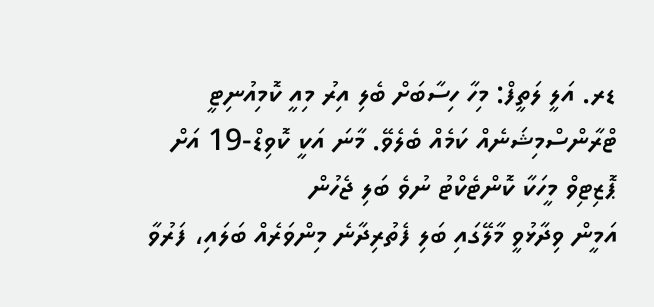ޑރ. އަލީ ލަތީފް: މިހާ ހިސާބަށް ބެލި އިރު މިއީ ކޮމިއުނިޓީ ޓްރާންސްމިޝަނެއް ކަމެއް ބެލެވޭ. މާނަ އަކީ ކޮވިޑް-19 އަށް ޕޮޒިޓިވް މީހަކާ ކޮންޓެކްޓު ނުވެ ބަލި ޖެހުން
އަމީން ވިދާޅުވީ މާލޭގައި ބަލި ފެތުރިދާނެ މިންވަރެއް ބަލައި، ފަރުވާ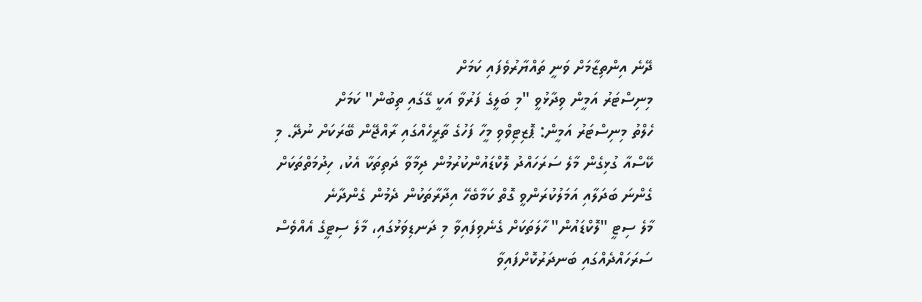ދޭނެ އިންތިޒާމަށް ވަނީ ތައްޔާރުވެފައި ކަމަށް
މިނިސްޓަރު އަމީން ވިދާޅުވީ "މި ބަލީގެ ފަރުވާ އަކީ ގޭގައި ތިބުން" ކަމަށް
ހެލްތު މިނިސްޓަރު އަމީން: ޕޮޒިޓިވްވި މީހާ ފަހުގެ ތާރީހެއްގައި ރާއްޖޭން ބޭރަކަށް ނުދޭ. މި ކޭސްއާ ގުޅިގެން މާލެ ސަރަހައްދު ލޮކްޑައުންކުރުމުން ދިމާވާ ދަތިތަކާ އެކު، ހިދުމަތްތަކަށް ގެންނަ ބަދަލާއި އަމަލުކުރަންވީ ގޮތް ކަމާބެހޭ އިދާރާތަކުން ދެމުން ގެންދާނެ
މާލެ ސިޓީ "ލޮކްޑައުން" ހާލަތަކަށް ގެނެވިފައިވާ މި ދަނޑިވަޅުގައި، މާލެ ސިޓީގެ އެއްވެސް ސަރަހައްދެއްގައި ބަނދަރުކޮށްފައިވާ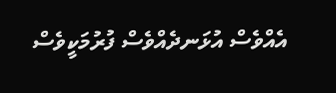އެއްވެސް އުޅަނދެއްވެސް ފުރުމަކީވެސް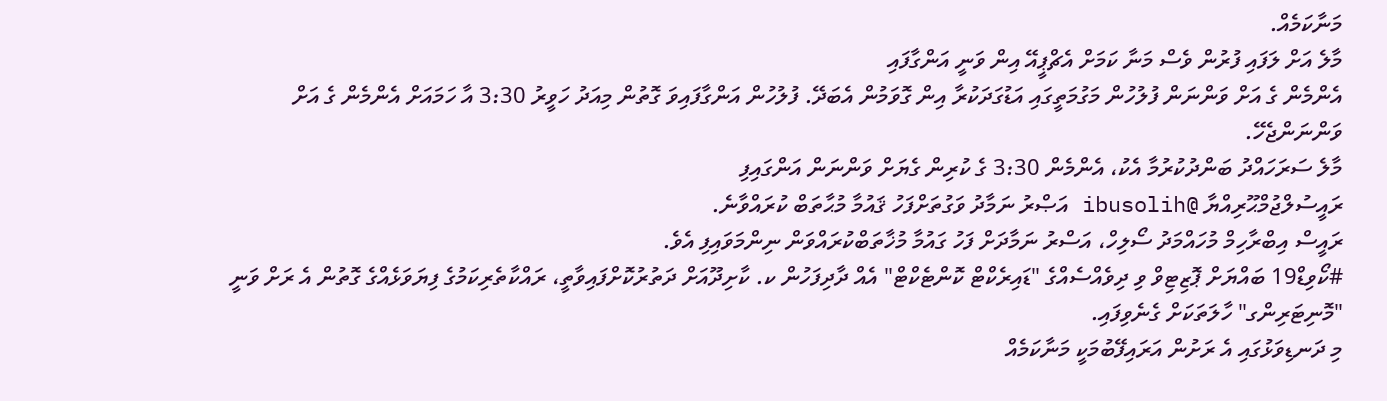މަނާކަމެއް.
މާލެ އަށް ލަފައި ފުރުން ވެސް މަނާ ކަމަށް އެޗްޕީއޭ އިން ވަނީ އަންގާފައި
އެންމެން ގެ އަށް ވަންނަން ފުލުހުން މަގުމަތީގައި އަޑުގަދަކުރާ އިން ގޮވަމުން އެބަދޭ. ފުލުހުން އަންގާފައިވަ ގޮތުން މިއަދު ހަވީރު 3:30 އާ ހަމައަށް އެންމެން ގެ އަށް ވަންނަންޖެހޭ.
މާލެ ސަރަހައްދު ބަންދުކުރުމާ އެކު، އެންމެން 3:30 ގެ ކުރިން ގެޔަށް ވަންނަން އަންގައިފި
ރައީސުލްޖުމްޙޫރިއްޔާ @ibusolih އަޞްރު ނަމާދު ވަގުތަށްފަހު ޤައުމާ މުޙާތަބް ކުރައްވާނެ.
ރައީސް އިބްރާހިމް މުހައްމަދު ސޯލިހް، އަސްރު ނަމާދަށް ފަހު ގައުމާ މުޚާތަބްކުރައްވަން ނިންމަވައިފި އެވެ.
#ކޯވިޑް19 ބައްޔަށް ޕޮޒިޓިވް ވި ދިވެއްސެއްގެ "ޑައިރެކްޓް ކޮންޓެކްޓް" އެއް ދާދިފަހުން ކ. ކާށިދޫއަށް ދަތުރުކޮށްފައިވާތީ، ރައްކާތެރިކަމުގެ ފިޔަވަޅެއްގެ ގޮތުން އެ ރަށް ވަނީ "މޮނިޓަރިންގ" ހާލަތަކަށް ގެނެވިފައި.
މި ދަނޑިވަޅުގައި އެ ރަށުން އަރައިފޭބުމަކީ މަނާކަމެއް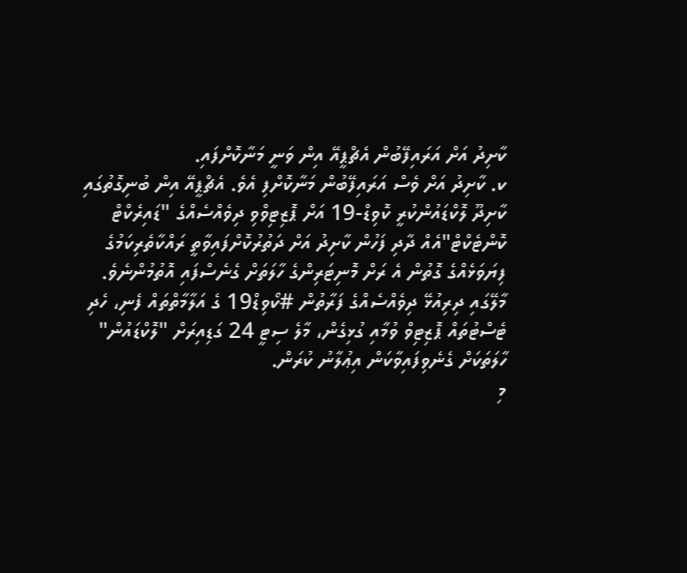ކާށިދު އަށް އަރައިފޭބުން އެޗްޕީއޭ އިން ވަނީ މަނާކޮށްފައި.
ކ. ކާށިދު އަށް ވެސް އަރައިފޭބުން މަނާކޮށްފި އެވެ. އެޗްޕީއޭ އިން ބުނިގޮތުގައި ކާށިދޫ ލޮކްޑައުންކުރީ ކޮވިޑް-19 އަށް ޕޮޒިޓިވްވި ދިވެއްސެއްގެ "ޑައިރެކްޓް ކޮންޓެކްޓް"އެއް ދާދި ފަހުން ކާށިދު އަށް ދަތުރުކޮށްފައިވާތީ ރައްކާތެރިކަމުގެ ފިޔަވަޅެއްގެ ގޮތުން އެ ރަށް މޮނިޓަރިންގެ ހާލަތަށް ގެނެސްފައި އޮތުމުންނެވެ.
މާލޭގައި ދިރިއުޅޭ ދިވެއްސެއްގެ ފަރާތުން #ކޯވިޑް19 ގެ އަލާމާތްތައް ފެނި، ހެދި ޓެސްޓުތައް ޕޮޒިޓިވް ވުމާއި ގުޅިގެން، މާލެ ސިޓީ 24 ގަޑިއިރަށް "ލޮކްޑައުން" ހާލަތަކަށް ގެނެވިފައިވާކަން އިޢުލާނު ކުރަން.
މި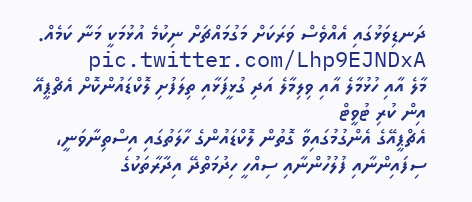ދަނޑިވަޅުގައި އެއްވެސް ވަރަކަށް މަގުމައްޗަށް ނިކުމެ އުޅުމަކީ މަނާ ކަމެއް. pic.twitter.com/Lhp9EJNDxA
މާލެ އާއި ހުޅުމާލެ އާއި ވިލިމާލެ އަދި ގުޅީފަޅާއި ތިލަފުށި ލޮކްޑައުންކޮށް އެޗްޕީއޭ އިން ކުރި ޓުވީޓް
އެޗްޕީއޭގެ އެންގުމުގައިވާ ގޮތުން ލޮކްޑައުންގެ ހާލަތުގައި އިސްތިނާވަނީ، ސިފައިންނާއި ފުލުހުންނާއި ސިއްހީ ހިދުމަތްދޭ އިދާރާތަކުގެ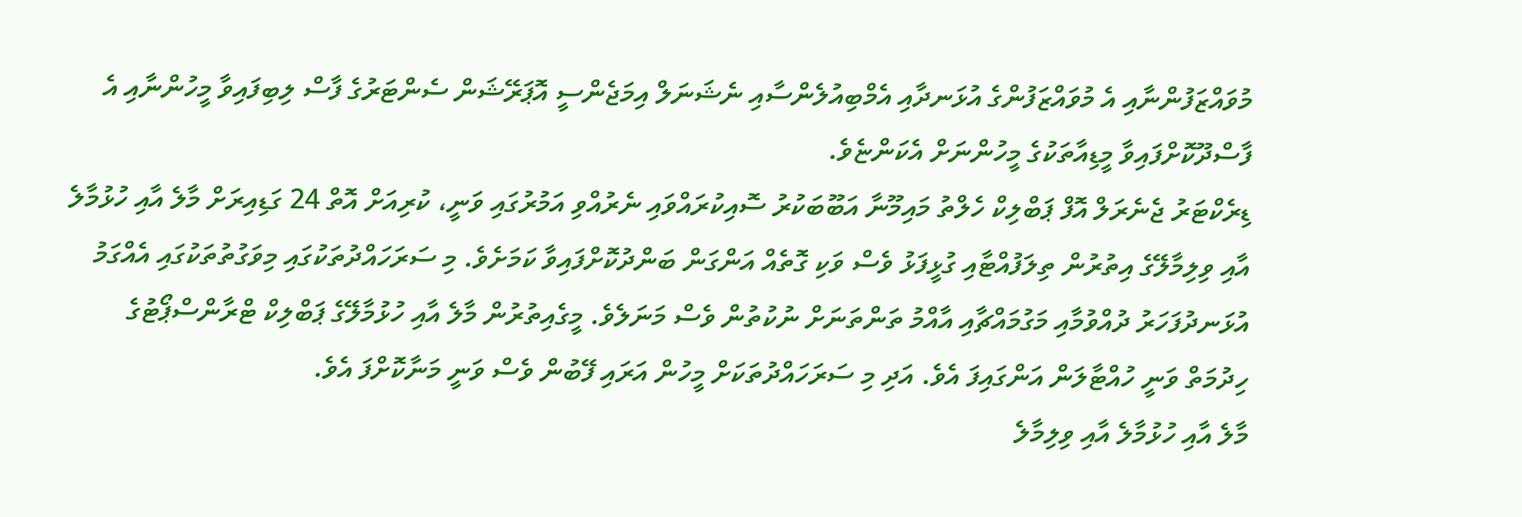މުވައްޒަފުންނާއި އެ މުވައްޒަފުންގެ އުޅަނދާއި އެމްބިއުލެންސާއި ނެޝަނަލް އިމަޖެންސީ އޮޕަރޭޝަން ސެންޓަރުގެ ފާސް ލިބިފައިވާ މީހުންނާއި އެ ފާސްދޫކޮށްފައިވާ މީޑިއާތަކުގެ މީހުންނަށް އެކަންޏެވެ.
ޑިރެކްޓަރު ޖެނެރަލް އޮފް ޕަބްލިކް ހެލްތު މައިމޫނާ އަބޫބަކުރު ސޮއިކުރައްވައި ނެރުއްވި އަމުރުގައި ވަނީ، ކުރިއަށް އޮތް 24 ގަޑިއިރަށް މާލެ އާއި ހުޅުމާލެ އާއި ވިލިމާލޭގެ އިތުރުން ތިލަފުއްޓާއި ގުޅީފަޅު ވެސް ވަކި ގޮތެއް އަންގަން ބަންދުކޮށްފައިވާ ކަމަށެވެ. މި ސަރަހައްދުތަކުގައި މިވަގުތުތަކުގައި އެއްގަމު އުޅަނދުފަހަރު ދުއްވުމާއި މަގުމައްޗާއި އާއްމު ތަންތަނަށް ނުކުތުން ވެސް މަނަލެވެ. މީގެއިތުރުން މާލެ އާއި ހުޅުމާލޭގެ ޕަބްލިކް ޓްރާންސްޕޯޓުގެ ހިދުމަތް ވަނީ ހުއްޓާލަން އަންގައިފަ އެވެ. އަދި މި ސަރަހައްދުތަކަށް މީހުން އަރައި ފޭބުން ވެސް ވަނީ މަނާކޮށްފަ އެވެ.
މާލެ އާއި ހުޅުމާލެ އާއި ވިލިމާލެ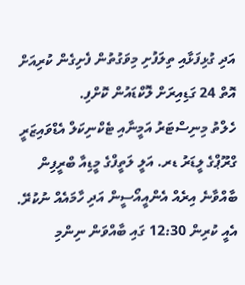އަދި ގުޅިފަޅާއި ތިލަފުށި މިވަގުތުން ފެށިގެން ކުރިއަށް އޮތް 24 ގަޑިއިރަށް ލޮކްޑައުން ކޮށްފި.
ހެލްތު މިނިސްޓަރު އަމީނާއި ޓެކްނިކަލް އެޑްވައިޒަރީ ގްރޫޕްގެ ލީޑަރު ޑރ. އަލީ ލަތީފްގެ މީޑިއާ ބްރީފިން ބާއްވާނެ އިރެއް އެންއީއޯސީން އަދި ހާމައެއް ނުކުރޭ. އެއީ ކުރިން 12:30 ގައި ބާއްވަން ނިންމި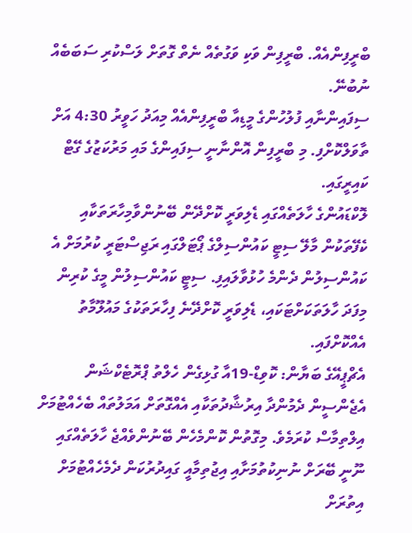ބްރީފިންއެއް. ބްރީފިން ވަކި ވަގުތެއް ނެތް ގޮތަށް ލަސްކުރި ސަބަބެއް ނުބުނޭ.
ސިފައިންނާއި ފުލުހުންގެ މީޑިއާ ބްރީފިންއެއް މިއަދު ހަވީރު 4:30 އަށް ތާވަލްކޮށްފި. މި ބްރީފިން އޮންނާނީ ސިފައިންގެ މައި މަރުކަޒުގެ ގޭޓް ކައިރީގައި.
ލޮކްޑައުންގެ ހާލަތެއްގައި ޑެލިވަރީ ކޮށްދޭން ބޭނުންވާމިހާރަތަކާއި ކެފޭތަކުން މާލޭ ސިޓީ ކައުންސިލްގެ ޕޯޓަލްގައި ރަޖިސްޓަރީ ކުރުމަށް އެ ކައުންސިލުން ދެންމެ ހުޅުވާލައިފި. ސިޓީ ކައުންސިލުން މީގެ ކުރިން މިފަދަ ހާލަތަކަށްޓަކައި، ޑެލިވަރީ ކޮށްދޭނެ ފިހާރަތަކުގެ މައުލޫމާތު އެއްކޮށްފައި.
އެޗްޕީއޭގެ ބަޔާން: ކޮވިޑް-19އާ ގުޅިގެން ހެލްތު ޕްރޮޓެކްޝަން އެޖެންސީން ދެމުންދާ އިރުޝާދުތަކާއި އެއްގޮތަށް އަމަލުތައް ބެހެއްޓުމަށް އިލްތިމާސް ކުރަމެވެ. މިގޮތުން ކޮންމެހެން ބޭނުންވެއްޖެ ހާލަތެއްގައި ނޫނީ ބޭރަށް ނުނިކުތުމަށާއި އިޖުތިމާއީ ގައިދުރުކަން ދެމެހެއްޓުމަށް އިތުރަށް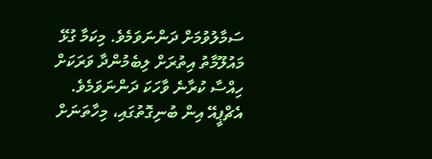ސަމާލުވުމަށް ދަންނަވަމެވެ. މިކަމާ ގުޅޭ މައުލޫމާތު އިތުރަށް ލިބެމުންދާ ވަރަކަށް ހިއްސާ ކުރާނެ ވާހަކަ ދަންނަވަމެވެ.
އެޗްޕީއޭ އިން ބުނިގޮތުގައި، މިހާތަނަށް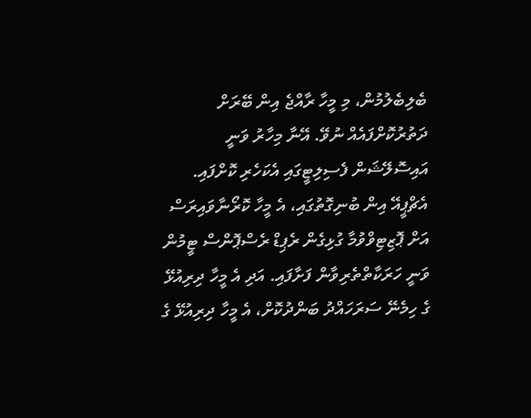ބެލިބެލުމުން، މި މީހާ ރާއްޖެ އިން ބޭރަށް ދަތުރުކޮށްފައެއް ނުވޭ. އޭނާ މިހާރު ވަނީ އައިސޮލޭޝަން ފެސިލިޓީގައި އެކަހެރި ކޮށްފައި.
އެޗްޕީއޭ އިން ބުނިގޮތުގައި، އެ މީހާ ކޮރޯނާވައިރަސް އަށް ޕޮޒިޓިވްވުމާ ގުޅިގެން ރެޕިޑް ރެސްޕޮންސް ޓީމުން ވަނީ ހަރަކާތްތެރިވާން ފަށާފައި. އަދި އެ މީހާ ދިރިއުޅޭ ގެ ހިމެނޭ ސަރަހައްދު ބަންދުކޮށް، އެ މީހާ ދިރިއުޅޭ ގެ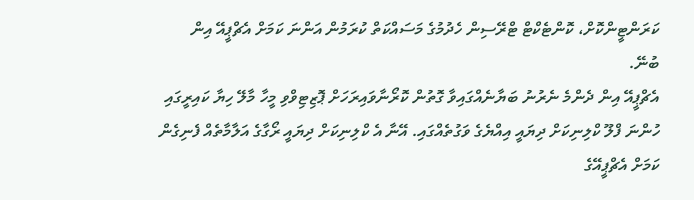ކަރަންޓީންކޮށް، ކޮންޓެކްޓް ޓްރޭސިން ހެދުމުގެ މަސައްކަތް ކުރަމުން އަންނަ ކަމަށް އެޗްޕީއޭ އިން ބުނޭ.
އެޗްޕީއޭ އިން ދެންމެ ނެރުނު ބަޔާނެއްގައިވާ ގޮތުން ކޮރޯނާވައިރަހަށް ޕޮޒިޓިވްވި މީހާ މާލޭ ހިޔާ ކައިރީގައި ހުންނަ ފްލޫ ކްލިނިކަށް ދިޔައީ އިއްޔެގެ ވަގުތެއްގައި. އޭނާ އެ ކްލިނިކަށް ދިޔައީ ރޯގާގެ އަލާމާތެއް ފެނިގެން ކަމަށް އެޗްޕީއޭގެ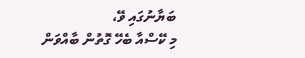ބަޔާނުގައި ވޭ،
މި ކޭސްއާ ބެހޭ ގޮތުން ބާއްވަން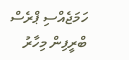ހަމަޖެއްސި ޕްރެސް ބްރީފިން މިހާރު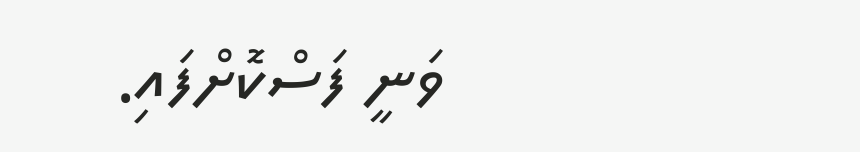ވަނީ ފަސްކޮށްފައި.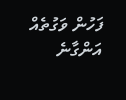ފަހުން ވަގުތެއް އަންގާނެ